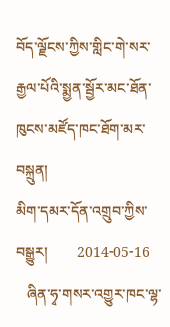བོད་ལྗོངས་ཀྱིས་གླིང་གེ་སར་རྒྱལ་པོའི་སྨྱན་སྦྱོར་མང་ཐོན་ཁུངས་མཛོད་ཁང་ཐོག་མར་བསྐྲུན།
མིག་དམར་དོན་འགྲུབ་ཀྱིས་བསྒྱུར།        2014-05-16
   ཞིན་ཧྭ་གསར་འགྱུར་ཁང་ལྷ་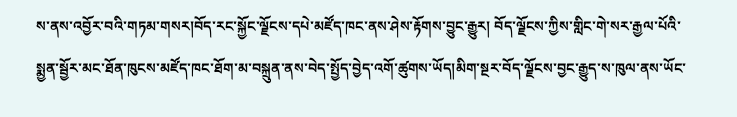ས་ནས་འབྱོར་བའི་གཏམ་གསར།བོད་རང་སྐྱོང་ལྗོངས་དཔེ་མཛོད་ཁང་ནས་ཤེས་རྟོགས་བྱུང་རྒྱུར། བོད་ལྗོངས་ཀྱིས་གླིང་གེ་སར་རྒྱལ་པོའི་སྨྱན་སྦྱོར་མང་ཐོན་ཁུངས་མཛོད་ཁང་ཐོག་མ་བསྐྲུན་ནས་བེད་སྤྱོད་བྱེད་འགོ་ཚུགས་ཡོད།མིག་སྔར་བོད་ལྗོངས་བྱང་རྒྱུད་ས་ཁུལ་ནས་ཡོང་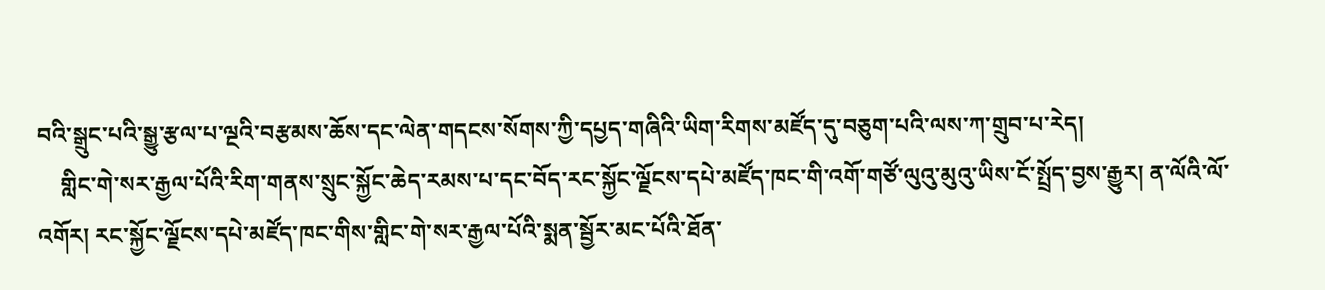བའི་སྒྲུང་པའི་སྒྱུ་རྩལ་པ་ལྔའི་བརྩམས་ཆོས་དང་ལེན་གདངས་སོགས་ཀྱི་དཔྱད་གཞིའི་ཡིག་རིགས་མཛོད་དུ་བཅུག་པའི་ལས་ཀ་གྲུབ་པ་རེད།
    གླིང་གེ་སར་རྒྱལ་པོའི་རིག་གནས་སྲུང་སྐྱོང་ཆེད་རམས་པ་དང་བོད་རང་སྐྱོང་ལྗོངས་དཔེ་མཛོད་ཁང་གི་འགོ་གཙོ་ལུའུ་མུའུ་ཡིས་ངོ་སྤྲོད་བྱས་རྒྱུར། ན་ལོའི་ལོ་འགོར། རང་སྐྱོང་ལྗོངས་དཔེ་མཛོད་ཁང་གིས་གླིང་གེ་སར་རྒྱལ་པོའི་སྨན་སྦྱོར་མང་པོའི་ཐོན་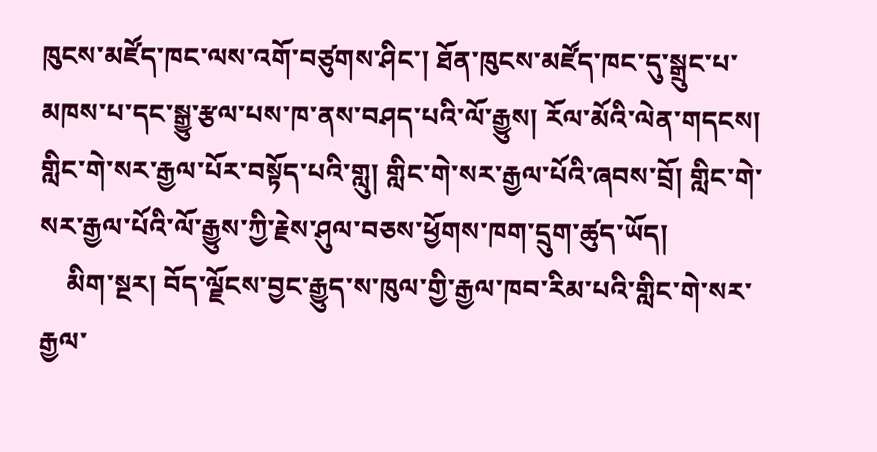ཁུངས་མཛོད་ཁང་ལས་འགོ་བཙུགས་ཤིང་། ཐོན་ཁུངས་མཛོད་ཁང་དུ་སྒྲུང་པ་མཁས་པ་དང་སྒྱུ་རྩལ་པས་ཁ་ནས་བཤད་པའི་ལོ་རྒྱུས། རོལ་མོའི་ལེན་གདངས། གླིང་གེ་སར་རྒྱལ་པོར་བསྟོད་པའི་གླུ། གླིང་གེ་སར་རྒྱལ་པོའི་ཞབས་བྲོ། གླིང་གེ་སར་རྒྱལ་པོའི་ལོ་རྒྱུས་ཀྱི་རྗེས་ཤུལ་བཅས་ཕྱོགས་ཁག་དྲུག་ཚུད་ཡོད།
    མིག་སྔར། བོད་ལྗོངས་བྱང་རྒྱུད་ས་ཁུལ་གྱི་རྒྱལ་ཁབ་རིམ་པའི་གླིང་གེ་སར་རྒྱལ་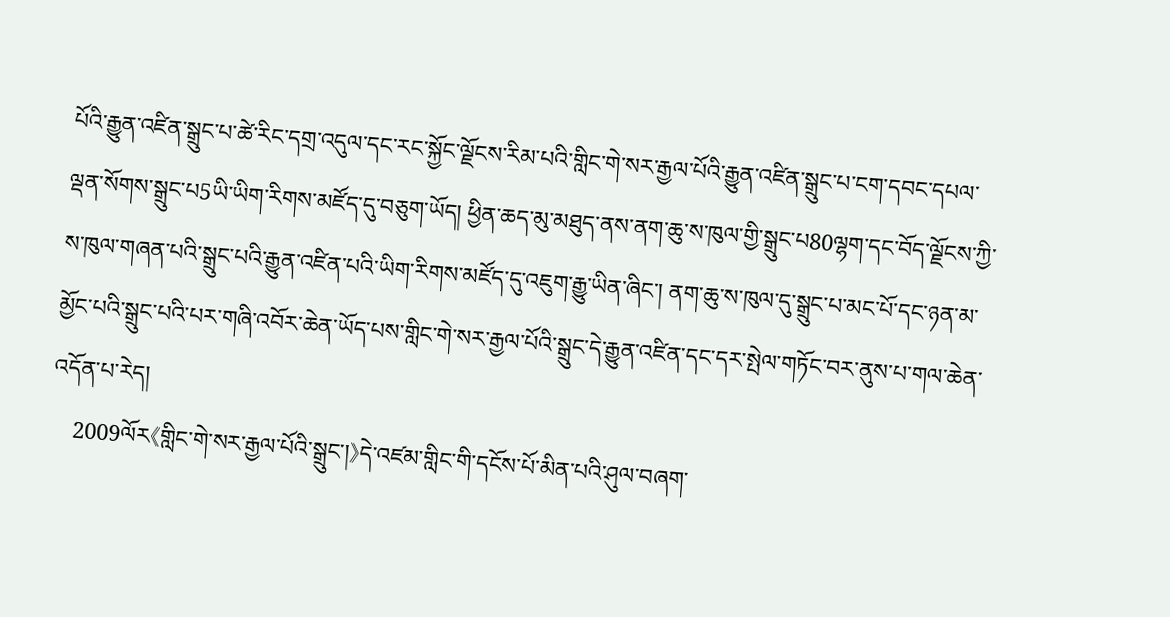པོའི་རྒྱུན་འཛིན་སྒྲུང་པ་ཚེ་རིང་དགྲ་འདུལ་དང་རང་སྐྱོང་ལྗོངས་རིམ་པའི་གླིང་གེ་སར་རྒྱལ་པོའི་རྒྱུན་འཛིན་སྒྲུང་པ་ངག་དབང་དཔལ་ལྡན་སོགས་སྒྲུང་པ5ཡི་ཡིག་རིགས་མཛོད་དུ་བཅུག་ཡོད། ཕྱིན་ཆད་མུ་མཐུད་ནས་ནག་ཆུ་ས་ཁུལ་གྱི་སྒྲུང་པ80ལྷག་དང་བོད་ལྗོངས་ཀྱི་ས་ཁུལ་གཞན་པའི་སྒྲུང་པའི་རྒྱུན་འཛིན་པའི་ཡིག་རིགས་མཛོད་དུ་འཇུག་རྒྱུ་ཡིན་ཞིང་། ནག་ཆུ་ས་ཁུལ་དུ་སྒྲུང་པ་མང་པོ་དང་ཉན་མ་མྱོང་པའི་སྒྲུང་པའི་པར་གཞི་འབོར་ཆེན་ཡོད་པས་གླིང་གེ་སར་རྒྱལ་པོའི་སྒྲུང་དེ་རྒྱུན་འཛིན་དང་དར་སྤེལ་གཏོང་བར་ནུས་པ་གལ་ཆེན་འདོན་པ་རེད།
    2009ལོར《གླིང་གེ་སར་རྒྱལ་པོའི་སྒྲུང་།》དེ་འཛམ་གླིང་གི་དངོས་པོ་མིན་པའི་ཤུལ་བཞག་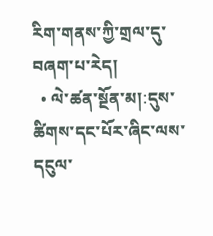རིག་གནས་ཀྱི་གྲལ་དུ་བཞག་པ་རེད།
  • ལེ་ཚན་སྔོན་མ།:དུས་ཚིགས་དང་པོར་ཞིང་ལས་དངུལ་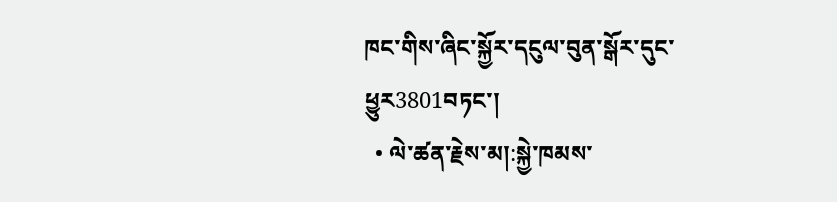ཁང་གིས་ཞིང་སྐྱོར་དངུལ་བུན་སྒོར་དུང་ཕྱུར3801བཏང་།
  • ལེ་ཚན་རྗེས་མ།:སྐྱེ་ཁམས་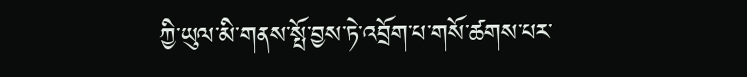ཀྱི་ཡུལ་མི་གནས་སྤོ་བྱས་ཏེ་འབྲོག་པ་གསོ་ཚགས་པར་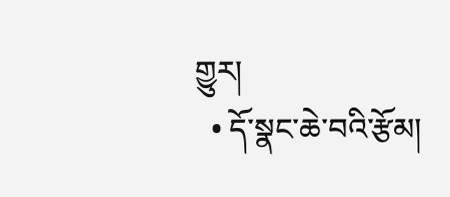གྱུར།
  • དོ་སྣང་ཆེ་བའི་རྩོམ།